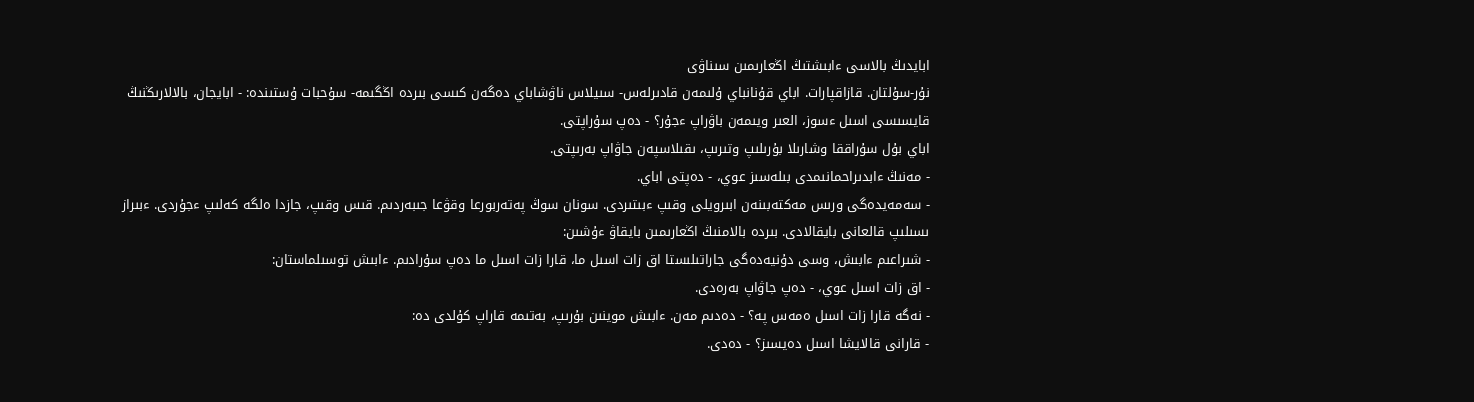ابايدىڭ بالاسى ءابىشتىڭ اڭعارىمىن سىناۋى
نۇر-سۇلتان. قازاقپارات. اباي قۇنانباي ۇلىمەن قادىرلەس- سىيلاس ناۋشاباي دەگەن كىسى بىردە اڭگىمە- سۇحبات ۇستىندە: - ابايجان، بالالارىڭنىڭ قايسىسى اسىل ءسوز، العىر ويىمەن باۋراپ ءجۇر؟ - دەپ سۇراپتى.
اباي بۇل سۇراققا وشارىلا بۇرىلىپ وتىرىپ، ىقىلاسپەن جاۋاپ بەرىپتى.
- مەنىڭ ءابدىراحمانىمدى بىلەسىز عوي، - دەپتى اباي.
- سەمەيدەگى ورىس مەكتەبىنەن ابىرويلى وقىپ ءبىتىردى. سونان سوڭ پەتەربورعا وقۋعا جىبەردىم. قىس وقىپ، جازدا ەلگە كەلىپ ءجۇردى. ءبىراز ىسىلىپ قالعانى بايقالادى. بىردە بالامنىڭ اڭعارىمىن بايقاۋ ءۇشىن:
- شىراعىم ءابىش، وسى دۇنيەدەگى جاراتىلىستا اق زات اسىل ما، قارا زات اسىل ما دەپ سۇرادىم. ءابىش توسىلماستان:
- اق زات اسىل عوي، - دەپ جاۋاپ بەرەدى.
- نەگە قارا زات اسىل ەمەس پە؟ - دەدىم مەن. ءابىش موينىن بۇرىپ، بەتىمە قاراپ كۇلدى دە:
- قارانى قالايشا اسىل دەيسىز؟ - دەدى.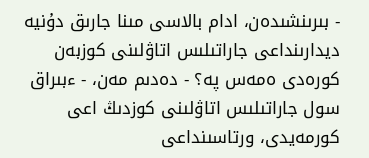- بىرىنشىدەن، ادام بالاسى مىنا جارىق دۇنيە ديدارىنداعى جاراتىلىس اتاۋلىنى كوزبەن كورەدى ەمەس پە؟ - دەدىم مەن، - ءبىراق سول جاراتىلىس اتاۋلىنى كوزدىڭ اعى كورمەيدى، ورتاسىنداعى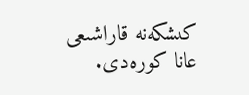كىشكەنە قاراشىعى عانا كورەدى.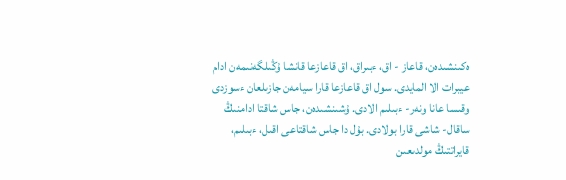ەكىنشىدەن، قاعاز - اق، ءبىراق، اق قاعازعا قانشا ۇڭىلگەنىمەن ادام عيبرات الا المايدى. سول اق قاعازعا قارا سيامەن جازىلعان ءسوزدى وقىسا عانا ونەر- ءبىلىم الادى. ۇشىنشىدەن، جاس شاقتا ادامنىڭ ساقال- شاشى قارا بولادى. بۇل دا جاس شاقتاعى اقىل، ءبىلىم، قايراتتىڭ مولدىعىن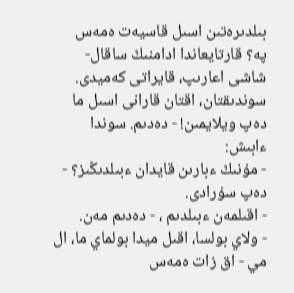بىلدىرەتىن اسىل قاسيەت ەمەس پە؟ قارتايعاندا ادامنىڭ ساقال- شاشى اعارىپ، قايراتى كەميدى. سوندىقتان، اقتان قارانى اسىل ما دەپ ويلايمىن! - دەدىم. سوندا ءابىش:
- مۇنىڭ ءبارىن قايدان ءبىلدىڭىز؟ - دەپ سۇرادى.
- اقىلمەن ءبىلدىم ، - دەدىم مەن.
- ولاي بولسا، اقىل ميدا بولماي ما، ال مي - اق زات ەمەس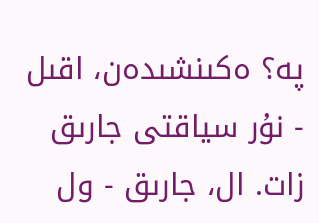پە؟ ەكىنشىدەن، اقىل - نۇر سياقتى جارىق زات. ال، جارىق - ول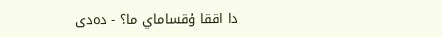دا اققا ۇقساماي ما؟ - دەدى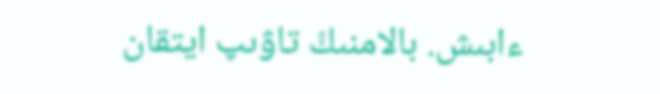ءابىش. بالامنىڭ تاۋىپ ايتقان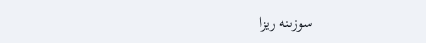سوزىنە ريزا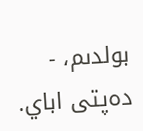بولدىم، - دەپتى اباي.